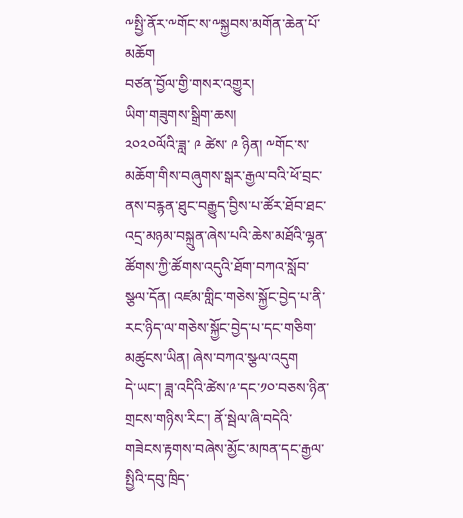༸སྤྱི་ནོར་༸གོང་ས་༸སྐྱབས་མགོན་ཆེན་པོ་མཆོག
བཙན་བྱོལ་གྱི་གསར་འགྱུར།
ཡིག་གཟུགས་སྒྲིག་ཆས།
༢༠༢༠ལོའི་ཟླ་ ༩ ཚེས་ ༩ ཉིན། ༸གོང་ས་མཆོག་གིས་བཞུགས་སྒར་རྒྱལ་བའི་ཕོ་བྲང་ནས་བརྙན་ཐུང་བརྒྱུད་བྱིས་པ་ཚོར་ཐོབ་ཐང་འདྲ་མཉམ་བསྐྲུན་ཞེས་པའི་ཆེས་མཐོའི་ལྷན་ཚོགས་ཀྱི་ཚོགས་འདུའི་ཐོག་བཀའ་སློབ་སྩལ་དོན། འཛམ་གླིང་གཅེས་སྐྱོང་བྱེད་པ་ནི་རང་ཉིད་ལ་གཅེས་སྐྱོང་བྱེད་པ་དང་གཅིག་མཚུངས་ཡིན། ཞེས་བཀའ་སྩལ་འདུག
དེ་ཡང་། ཟླ་འདིའི་ཚེས་༩་དང་༡༠་བཅས་ཉིན་གྲངས་གཉིས་རིང་། ནོ་སྦེལ་ཞི་བདེའི་གཟེངས་རྟགས་བཞེས་མྱོང་མཁན་དང་རྒྱལ་སྤྱིའི་དབུ་ཁྲིད་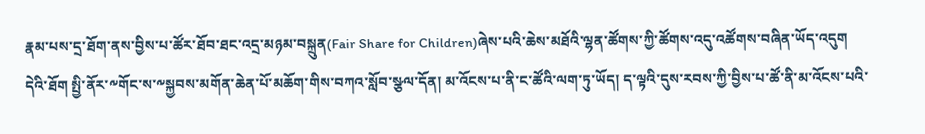རྣམ་པས་དྲ་ཐོག་ནས་བྱིས་པ་ཚོར་ཐོབ་ཐང་འདྲ་མཉམ་བསྐྲུན(Fair Share for Children)ཞེས་པའི་ཆེས་མཐོའི་ལྷན་ཚོགས་ཀྱི་ཚོགས་འདུ་འཚོགས་བཞིན་ཡོད་འདུག
དེའི་ཐོག སྤྱི་ནོར་༸གོང་ས་༸སྐྱབས་མགོན་ཆེན་པོ་མཆོག་གིས་བཀའ་སློབ་སྩལ་དོན། མ་འོངས་པ་ནི་ང་ཚོའི་ལག་ཏུ་ཡོད། ད་ལྟའི་དུས་རབས་ཀྱི་བྱིས་པ་ཚོ་ནི་མ་འོངས་པའི་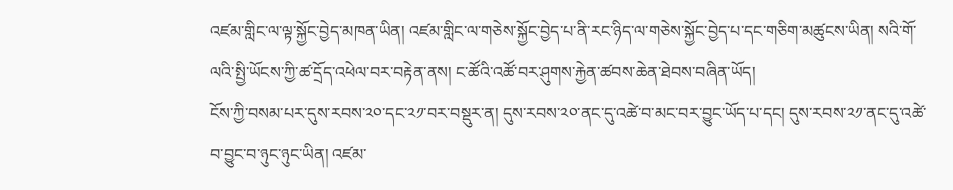འཛམ་གླིང་ལ་ལྟ་སྐྱོང་བྱེད་མཁན་ཡིན། འཛམ་གླིང་ལ་གཅེས་སྐྱོང་བྱེད་པ་ནི་རང་ཉིད་ལ་གཅེས་སྐྱོང་བྱེད་པ་དང་གཅིག་མཚུངས་ཡིན། སའི་གོ་ལའི་སྤྱི་ཡོངས་ཀྱི་ཚ་དྲོད་འཕེལ་བར་བརྟེན་ནས། ང་ཚོའི་འཚོ་བར་ཤུགས་རྐྱེན་ཚབས་ཆེན་ཐེབས་བཞིན་ཡོད།
ངོས་ཀྱི་བསམ་པར་དུས་རབས་༢༠་དང་༢༡་བར་བསྡུར་ན། དུས་རབས་༢༠་ནང་དུ་འཚེ་བ་མང་བར་བྱུང་ཡོད་པ་དང། དུས་རབས་༢༡་ནང་དུ་འཚེ་བ་བྱུང་བ་ཉུང་ཉུང་ཡིན། འཛམ་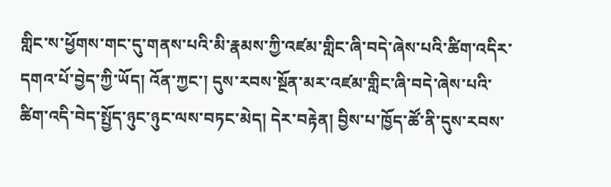གླིང་ས་ཕྱོགས་གང་དུ་གནས་པའི་མི་རྣམས་ཀྱི་འཛམ་གླིང་ཞི་བདེ་ཞེས་པའི་ཚིག་འདིར་དགའ་པོ་བྱེད་ཀྱི་ཡོད། འོན་ཀྱང་། དུས་རབས་སྔོན་མར་འཛམ་གླིང་ཞི་བདེ་ཞེས་པའི་ཚིག་འདི་བེད་སྤྱོད་ཉུང་ཉུང་ལས་བཏང་མེད། དེར་བརྟེན། བྱིས་པ་ཁྱོད་ཚོ་ནི་དུས་རབས་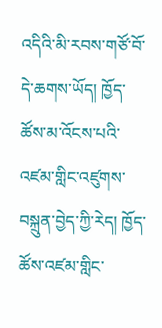འདིའི་མི་རབས་གཙོ་བོ་དེ་ཆགས་ཡོད། ཁྱོད་ཚོས་མ་འོངས་པའི་འཛམ་གླིང་འཛུགས་བསྐྲུན་བྱེད་ཀྱི་རེད། ཁྱོད་ཚོས་འཛམ་གླིང་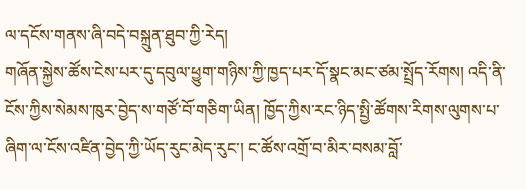ལ་དངོས་གནས་ཞི་བདེ་བསྐྲུན་ཐུབ་ཀྱི་རེད།
གཞོན་སྐྱེས་ཚོས་ངེས་པར་དུ་དབུལ་ཕྱུག་གཉིས་ཀྱི་ཁྱད་པར་དོ་སྣང་མང་ཙམ་སྤྲོད་རོགས། འདི་ནི་ངོས་ཀྱིས་སེམས་ཁུར་བྱེད་ས་གཙོ་བོ་གཅིག་ཡིན། ཁྱོད་ཀྱིས་རང་ཉིད་སྤྱི་ཚོགས་རིགས་ལུགས་པ་ཞིག་ལ་ངོས་འཛིན་བྱེད་ཀྱི་ཡོད་རུང་མེད་རུང་། ང་ཚོས་འགྲོ་བ་མིར་བསམ་བློ་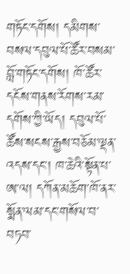གཏོང་དགོས། དམིགས་བསལ་དབུལ་པོ་ཚོར་བསམ་བློ་གཏོང་དགོས། ཁོ་ཚོར་དངོས་གནས་རོགས་རམ་དགོས་ཀྱི་ཡོད། དབུལ་པོ་ཚོས་སངས་རྒྱས་བཅོམ་ལྡན་འདས་དང་། ཁ་ཆེའི་སྟོན་པ་ཨ་ལ། དཀོན་མཆོག་ཁོ་ནར་སྨོན་ལམ་དང་གསོལ་བ་བཏབ་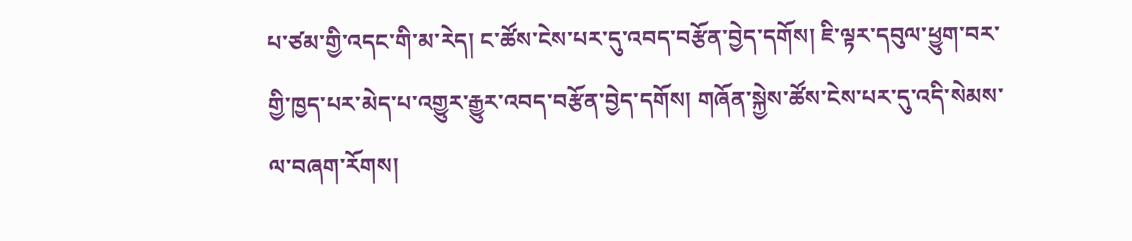པ་ཙམ་གྱི་འདང་གི་མ་རེད། ང་ཚོས་ངེས་པར་དུ་འབད་བརྩོན་བྱེད་དགོས། ཇི་ལྟར་དབུལ་ཕྱུག་བར་གྱི་ཁྱད་པར་མེད་པ་འགྱུར་རྒྱུར་འབད་བརྩོན་བྱེད་དགོས། གཞོན་སྐྱེས་ཚོས་ངེས་པར་དུ་འདི་སེམས་ལ་བཞག་རོགས།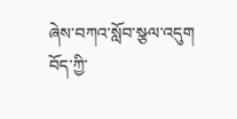ཞེས་བཀའ་སློབ་སྩལ་འདུག
བོད་ཀྱི་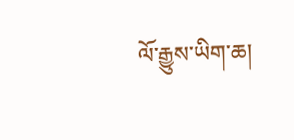ལོ་རྒྱུས་ཡིག་ཆ།